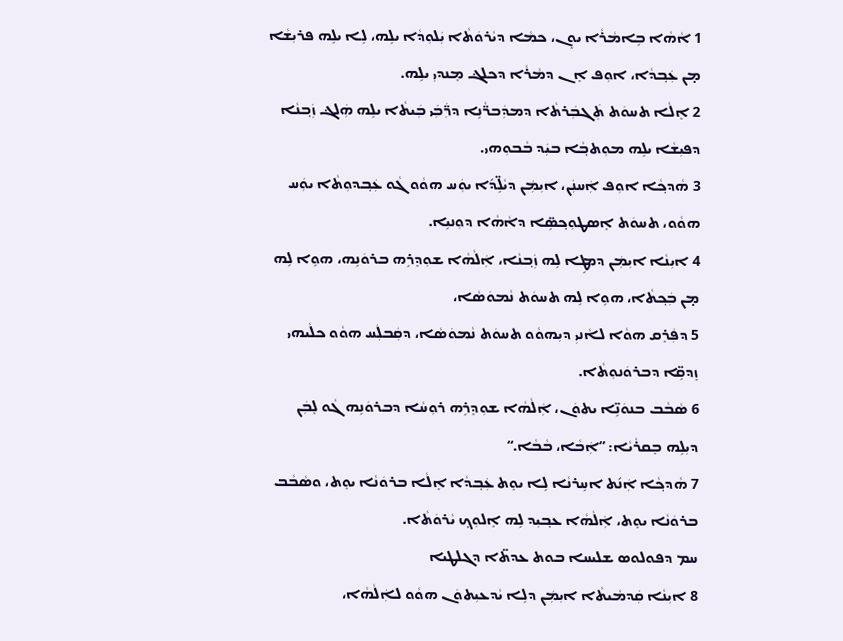1 ܐܵܗܵܐ ܒܹܐܡܵܪܵܐ ܝܘܸܢ، ܟܡܵܐ ܕܝܵܪܘܿܬܵܐ ܝܲܠܘܼܕܵܐ ܝܠܹܗ، ܠܹܐ ܝܠܹܗ ܦܪܝܼܫܵܐ ܡ̣ܢ ܥܲܒ݂ܕܵܐ، ܐܘܼܦ ܐܸܢ ܕܡܵܪܵܐ ܕܟܠܔ ܡܸܢܕܝܼ ܝܠܹܗ.
2 ܐܸܠܵܐ ܬܚܘܿܬ ܬܲܓܒܲܪܬܵܐ ܕܡܕܲܒܪ̈ܵܢܹܐ ܕܪ̈ܲܒܲܝ ܒܲܝܬܵܐ ܝܠܹܗ ܗܲܠܔ ܙܲܒ݂ܢܵܐ ܕܦܝܼܫܵܐ ܝܠܹܗ ܡܘܼܬܒ݂ܵܐ ܒܝܲܕ ܒܵܒܘܼܗܝ.
3 ܗܵܕܟ݂ܵܐ ܐܘܼܦ ܐܲܚܢܲܢ، ܐܝܼܡܲܢ ܕܝܵܠܹ̈ܕ݇ܐ ܝܘܲܚ ܗܘܵܘ ܓܵܘ ܥܲܒ݂ܕܘܼܬܵܐ ܝܘܲܚ ܗܘܵܘ، ܬܚܘܿܬ ܐܸܣܛܘܼܟ݂ܣܹ̈ܐ ܕܐܵܗܵܐ ܕܘܼܢܝܹܐ.
4 ܐܝܼܢܵܐ ܐܝܼܡܲܢ ܕܡܛܹܐ ܠܹܗ ܙܲܒ݂ܢܵܐ، ܐܲܠܵܗܵܐ ܫܘܼܕܸܪܹܗ ܒܪܘܿܢܹܗ، ܗܘܹܐ ܠܹܗ ܡ̣ܢ ܒܲܟ݂ܬܵܐ، ܗܘܹܐ ܠܹܗ ܬܚܘܿܬ ܢܵܡܘܿܣܵܐ،
5 ܕܦܲܪܸܩ ܗܘܵܐ ܠܐܵܢܝܼ ܕܝܼܗܘܵܘ ܬܚܘܿܬ ܢܵܡܘܿܣܵܐ، ܕܩܲܒܠܲܚ ܗܘܵܘ ܟܠܵܝܗܝ ܙܸܕܩܹ̈ܐ ܕܒܪܘܿܢܘܼܬܵܐ.
6 ܣܵܒܵܒ ܒܢܘܿܢܹ̈ܐ ܝܬܘܿܢ، ܐܲܠܵܗܵܐ ܫܘܼܕܸܪܹܗ ܪܘܼܚܵܐ ܕܒܪܘܿܢܹܗ ܓܵܘ ܠܸܒܲܢ ܕܝܼܠܹܗ ܒܸܩܪܵܝܵܐ: ”ܐܲܒܵܐ، ܒܵܒܵܐ.“
7 ܗܵܕܟ݂ܵܐ ܐܲܢ݇ܬ ܐܚܹܪܢܵܐ ܠܹܐ ܝܘܸܬ ܥܲܒ݂ܕܵܐ ܐܸܠܵܐ ܒܪܘܿܢܵܐ ܝܘܸܬ، ܘܣܵܒܵܒ ܒܪܘܿܢܵܐ ܝܘܸܬ، ܐܲܠܵܗܵܐ ܥܒ݂ܝܼܕ ܠܹܗ ܐܸܠܘܼܟ݂ ܝܵܪܘܿܬܵܐ.
ܚܡ ܕܦܘܠܘܣ ܫܠܝܚܐ ܒܘܬ ܥܕܬ̈ܐ ܕܓܠܛܝܐ
8 ܐܝܼܢܵܐ ܩܲܕܡܵܝܬܵܐ ܐܝܼܡܲܢ ܕܠܹܐ ܝܵܕܥܝܼܬܘܿܢ ܗܘܵܘ ܠܐܲܠܵܗܵܐ،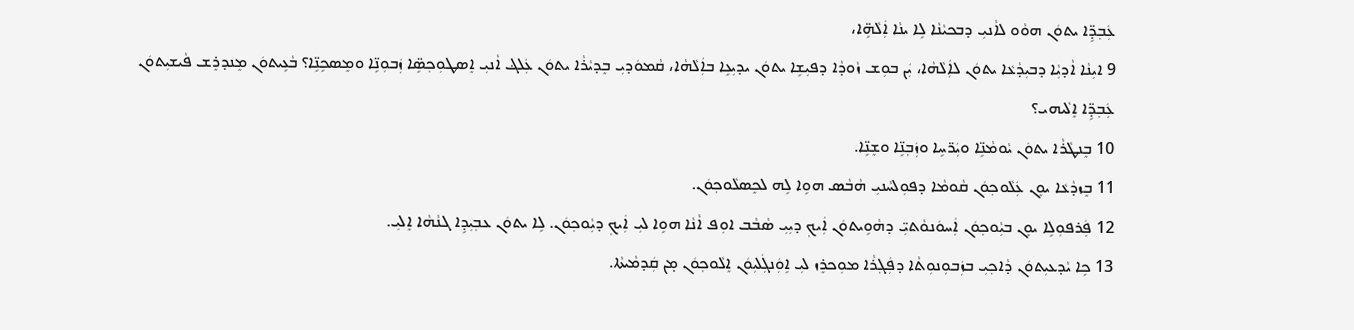ܥܲܒ݂ܕܹ̈ܐ ܝܬܘܿܢ ܗܘܵܘ ܠܐܵܢܝܼ ܕܒܟܝܵܢܵܐ ܠܹܐ ܝܢܵܐ ܐܲܠܵܗܹ̈ܐ،
9 ܐܝܼܢܵܐ ܐܵܕܝܼܵܐ ܕܒܝܼܕܵܥܵܐ ܝܬܘܿܢ ܠܐܲܠܵܗܵܐ، ܝܲܢ ܒܘܼܫ ܙܵܘܕܵܐ ܕܦܝܼܫܹܐ ܝܬܘܿܢ ܝܕܝܼܥܹܐ ܒܐܲܠܵܗܵܐ، ܩܵܡܘܿܕܝܼ ܒܸܕܝܵܪܵܐ ܝܬܘܿܢ ܥܲܠܔ ܐܵܢܝܼ ܐܸܣܛܘܼܟ݂ܣܹ̈ܐ ܙܲܒܘܼܢܹ̈ܐ ܘܡܸܣܟܹܢܹ̈ܐ؟ ܒܵܥܹܝܬܘܿܢ ܡܸܢܕܪܸܫ ܦܵܝܫܝܼܬܘܿܢ ܥܲܒ݂ܕܹ̈ܐ ܐܸܠܵܝܗܝ؟
10 ܒܸܢܛܵܪܵܐ ܝܬܘܿܢ ܝܵܘܡܵܢܹ̈ܐ ܘܝܲܪ̈ܚܹܐ ܘܙܲܒ݂ܢܹ̈ܐ ܘܫܸܢܹ̈ܐ.
11 ܒܸܙܕܵܥܵܐ ܝܘܸܢ ܥܲܠܵܘܟ݂ܘܿܢ ܩܵܘܡܵܐ ܕܦܘܼܠܚܵܢܝܼ ܗܵܒܵܣ ܗܘܹܐ ܠܹܗ ܠܟܸܣܠܵܘܟ݂ܘܿܢ.
12 ܦܲܪܦܘܼܠܹܐ ܝܘܸܢ ܒܝܼܵܘܟ݂ܘܿܢ ܐܲܚܘܿܢܘܵܬܝܼ̈ ܕܗܵܘܹܝܬܘܿܢ ܐܲܝܟ݂ ܕܝܼܝܼ ܣܵܒܵܒ ܐܘܼܦ ܐܵܢܵܐ ܗܘܹܐ ܠܝܼ ܐܲܝܟ݂ ܕܝܼܵܘܟ݂ܘܿܢ. ܠܹܐ ܝܬܘܿܢ ܥܒ݂ܝܼܕܹܐ ܓܢܵܗܵܐ ܐܸܠܝܼ.
13 ܟܹܐ ܝܵܕܥܝܼܬܘܿܢ ܕܵܐܟ݂ܝܼ ܒܙܲܒܘܼܢܘܼܬܵܐ ܕܦܲܓ݂ܪܵܐ ܡܘܼܟܪܸܙ ܠܝܼ ܐܹܘܲܢܓܲܠܝܼܘܿܢ ܐܸܠܵܘܟ݂ܘܿܢ ܡ̣ܢ ܩܲܕܡܵܝܬܵܐ.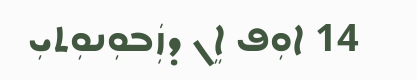14 ܐܘܼܦ ܐܸܢ ܕܙܲܒܘܼܢܘܼܬܝܼ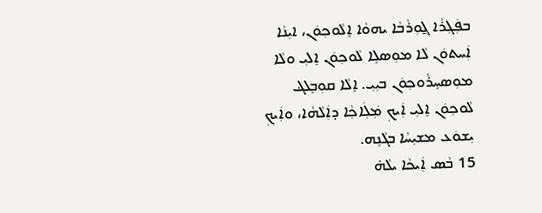ܒܦܲܓ݂ܪܵܐ ܓ̰ܘܼܪܵܒܵܐ ܝܗܘܵܐ ܐܸܠܵܘܟ݂ܘܿܢ، ܐܝܼܢܵܐ ܐܲܚܬܘܿܢ ܠܵܐ ܡܘܼܣܠܹܐ ܠܵܘܟ݂ܘܿܢ ܐܸܠܝܼ ܘܠܵܐ ܡܘܼܣܚܸܪܵܘܟ݂ܘܿܢ ܒܝܼܝܼ. ܐܸܠܵܐ ܩܘܼܒܸܠܔ ܠܵܘܟ݂ܘܿܢ ܐܸܠܝܼ ܐܲܝܟ݂ ܡܲܠܲܐܟ݂ܵܐ ܕܐܲܠܵܗܵܐ، ܘܐܲܝܟ݂ ܝܼܫܘܿܥ ܡܫܝܼܚܵܐ ܒܓܵܢܹܗ.
15 ܒܵܣ ܐܲܝܟܵܐ ܝܠܵܗ̇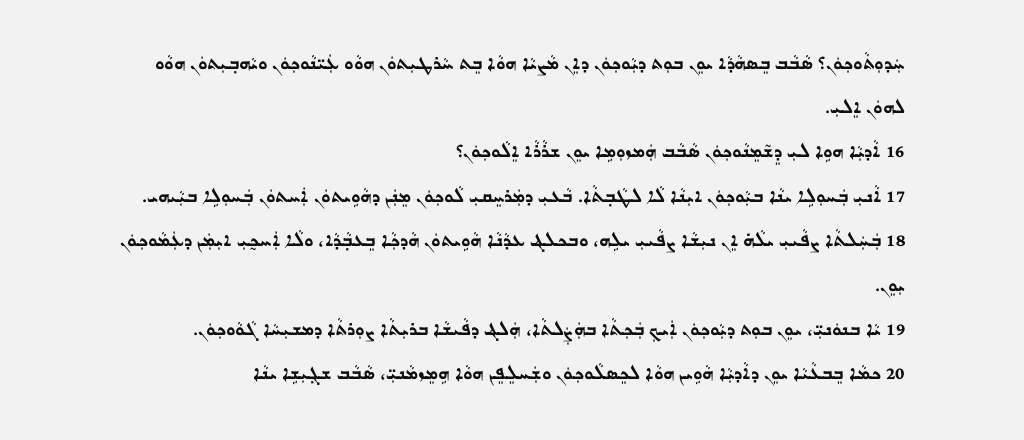ܚܲܕܘܼܬܵܘܟ݂ܘܿܢ؟ ܣܵܒܵܒ ܒܸܣܗܵܕܵܐ ܝܘܸܢ ܒܘܼܬ ܕܝܼܵܘܟ݂ܘܿܢ ܕܐܸܢ ܡܵܨܝܵܐ ܗܘܵܐ ܒܸܬ ܚܵܪܛܝܼܬܘܿܢ ܗܘܵܘ ܥܲܝ̈ܢܵܘܟ݂ܘܿܢ ܘܝܵܗܒ݂ܝܼܬܘܿܢ ܗܘܵܘ ܠܗܘܿܢ ܐܸܠܝܼ.
16 ܐܵܕܝܼܵܐ ܗܘܹܐ ܠܝܼ ܕܸܫ̃ܡܸܢܵܘܟ݂ܘܿܢ ܣܵܒܵܒ ܗܲܡܙܘܼܡܹܐ ܝܘܸܢ ܫܪܵܪܵܐ ܐܸܠܵܘܟ݂ܘܿܢ؟
17 ܐܵܢܝܼ ܒܲܚܘܼܠܹܐ ܝܢܵܐ ܒܝܼܵܘܟ݂ܘܿܢ ܐܝܼܢܵܐ ܠܵܐ ܠܛܵܒ݂ܬܵܐ. ܒܵܥܝܼ ܕܡܲܪܚܸܩܝܼ ܠܵܘܟ݂ܘܿܢ ܡܸܢܲܢ ܕܗܵܘܹܝܬܘܿܢ ܐܲܚܬܘܿܢ ܒܲܚܘܼܠܹܐ ܒܝܼܵܝܗܝ.
18 ܒܲܚܲܠܬܵܐ ܨܦܵܝܝܼ ܝܠܵܗ̇ ܐܸܢ ܢܝܼܫܵܐ ܨܦܵܝܝܼ ܝܠܹܗ، ܘܒܟܠܔ ܥܕܵܢܵܐ ܗܵܘܹܝܬܘܿܢ ܗܵܕܟ݂ܵܐ ܒܸܥܒ݂ܵܕܵܐ، ܘܠܵܐ ܐܲܚܟ̰ܝܼ ܐܝܼܡܲܢ ܕܥܲܡܵܘܟ݂ܘܿܢ ܝܼܘܸܢ.
19 ܝܵܐ ܒܢܘܿܢܝܼ̈، ܝܘܸܢ ܒܘܼܬ ܕܝܼܵܘܟ݂ܘܿܢ ܐܲܝܟ݂ ܒܲܟ݂ܬܵܐ ܒܗܲܨܲܠܬܵܐ، ܗܲܠܔ ܕܦܵܝܫܵܐ ܒܪܝܼܬܵܐ ܨܘܼܪܬܵܐ ܕܡܫܝܼܚܵܐ ܓܵܘܵܘܟ݂ܘܿܢ.
20 ܟܡܵܐ ܒܸܒܥܵܝܵܐ ܝܘܸܢ ܕܐܵܕܝܼܵܐ ܗܵܘܹܝܢ ܗܘܵܐ ܠܟܸܣܠܵܘܟ݂ܘܿܢ ܘܫܲܚܠܸܦܸܢ ܗܘܵܐ ܗܹܡܸܙܡܵܢܝܼ̈، ܣܵܒܵܒ ܫܓ݂ܝܼܫܹܐ ܝܢܵܐ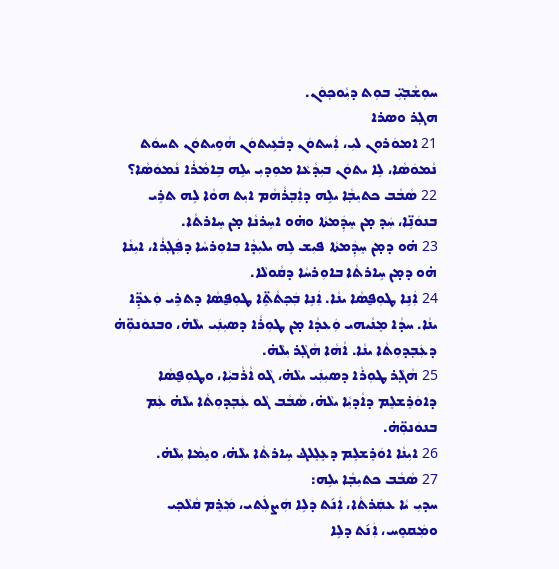ܚܘܼܫܵܒ݂ܝܼ̈ ܒܘܼܬ ܕܝܼܵܘܟ݂ܘܿܢ.
ܗܓ݂ܪ ܘܣܪܐ
21 ܐܡܘܿܪܘܼܢ ܠܝܼ، ܐܲܚܬܘܿܢ ܕܒܵܥܹܝܬܘܿܢ ܗܵܘܹܝܬܘܿܢ ܬܚܘܿܬ ܢܵܡܘܿܣܵܐ، ܠܹܐ ܝܬܘܿܢ ܒܝܼܕܵܥܵܐ ܡܘܼܕܝܼ ܝܠܹܗ ܒܹܐܡܵܪܵܐ ܢܵܡܘܿܣܵܐ؟
22 ܣܵܒܵܒ ܟܬܝܼܒ݂ܵܐ ܝܠܹܗ ܕܐܲܒ݂ܪܵܗܵܡ ܐܝܼܬ ܗܘܵܐ ܠܹܗ ܬܪܹܝ ܒܢܘܿܢܹ̈ܐ، ܚܲܕ ܡ̣ܢ ܚܸܕܲܡܬܵܐ ܘܗ̇ܘ ܐܚܹܪܢܵܐ ܡ̣ܢ ܚܹܐܪܬܵܐ.
23 ܗ̇ܘ ܕܡ̣ܢ ܚܸܕܲܡܬܵܐ ܦܝܼܫ ܠܹܗ ܝܠܝܼܕܵܐ ܒܐܘܼܪܚܵܐ ܕܦܲܓ݂ܪܵܐ، ܐܝܼܢܵܐ ܗ̇ܘ ܕܡ̣ܢ ܚܹܐܪܬܵܐ ܒܐܘܼܪܚܵܐ ܕܩܵܘܠܵܐ.
24 ܐܲܢܹܐ ܛܘܼܦ̮ܣܵܐ ܝܢܵܐ. ܐܲܢܹܐ ܒܲܟ݂ܬܵܬܹ̈ܐ ܛܘܼܦ̮ܣܵܐ ܕܬܪܹܝ ܘܲܥܕܹ̈ܐ ܝܢܵܐ. ܚܕܵܐ ܡܸܢܵܝܗܝ ܘܲܥܕܵܐ ܡ̣ܢ ܛܘܼܪܵܐ ܕܣܝܼܢܲܝ ܝܠܵܗ̇، ܘܒܢܘܿܢܘܼ̈ܗ̇ ܕܥܲܒ݂ܕܘܼܬܵܐ ܝܢܵܐ. ܐܵܗܵܐ ܗܵܓ݂ܵܪ ܝܼܠܵܗ̇.
25 ܗܵܓ݂ܵܪ ܛܘܼܪܵܐ ܕܣܝܼܢܲܝ ܝܠܵܗ̇، ܓܵܘ ܐܵܪܵܒܝܼܵܐ، ܘܛܘܼܦ̮ܣܵܐ ܕܐܘܿܪܸܫܠܸܡ ܕܐܵܕܝܼܵܐ ܝܠܵܗ̇، ܣܵܒܵܒ ܓܵܘ ܥܲܒ݂ܕܘܼܬܵܐ ܝܠܵܗ̇ ܥܲܡ ܒܢܘܿܢܘܼ̈ܗ̇.
26 ܐܝܼܢܵܐ ܐܘܿܪܸܫܠܸܡ ܕܥܸܠܸܠܔ ܚܹܐܪܬܵܐ ܝܠܵܗ̇، ܘܝܸܡܵܐ ܝܼܠܵܗ̇.
27 ܣܵܒܵܒ ܟܬܝܼܒ݂ܵܐ ܝܠܹܗ:
ܚܕܝܼ ܝܵܐ ܥܩܲܪܬܵܐ، ܐܲܢ݇ܬ ܕܠܹܐ ܗܲܨܠܲܬܝ، ܡܲܪܸܡ ܩܵܠܵܟ݂ܝ ܘܡܲܩܘܸܚ، ܐܲܢ݇ܬ ܕܠܹܐ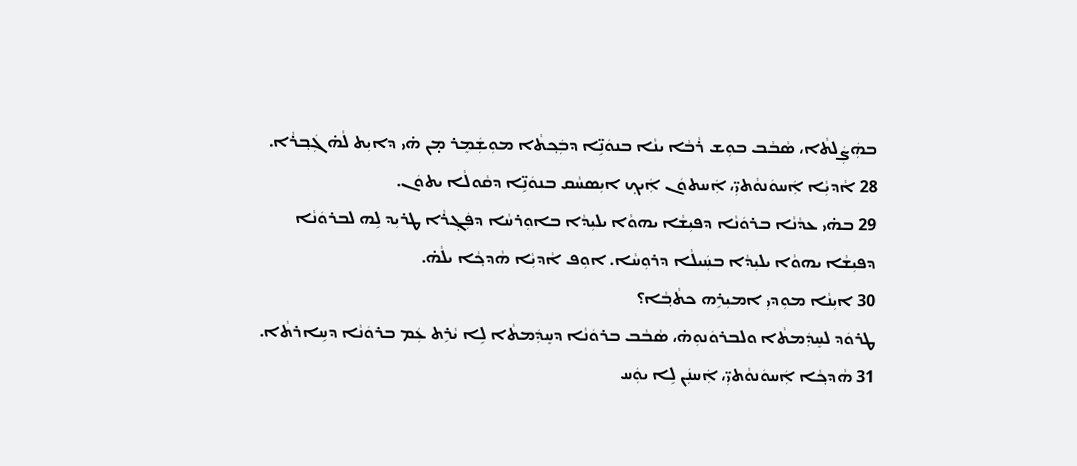ܒܗܲܨܲܠܬܵܐ، ܣܵܒܵܒ ܒܘܼܫ ܪܵܒܵܐ ܝܢܵܐ ܒܢܘܿܢܹ̈ܐ ܕܒܲܟ݂ܬܵܐ ܡܘܼܫܲܡܸܪ ܡ̣ܢ ܗ̇ܝ ܕܐܝܼܬ ܠܵܗ̇ ܓܲܒ݂ܪܵܐ.
28 ܐܵܕܝܼܵܐ ܐܲܚܘܿܢܘܵܬܝܼ̈، ܐܲܚܬܘܿܢ ܐܲܝܟ݂ ܐܝܼܣܚܵܩ ܒܢܘܿܢܹ̈ܐ ܕܩܵܘܠܵܐ ܝܬܘܿܢ.
29 ܒܗ̇ܝ ܥܕܵܢܵܐ ܒܪܘܿܢܵܐ ܕܦܝܼܫܵܐ ܝܗܘܵܐ ܝܠܝܼܕܵܐ ܒܐܘܼܪܚܵܐ ܕܦܲܓ݂ܪܵܐ ܛܪܝܼܕ ܠܹܗ ܠܒܪܘܿܢܵܐ ܕܦܝܼܫܵܐ ܝܗܘܵܐ ܝܠܝܼܕܵܐ ܒܚܲܝܠܵܐ ܕܪܘܼܚܵܐ. ܐܘܼܦ ܐܵܕܝܼܵܐ ܗܵܕܟ݂ܵܐ ܝܠܵܗ̇.
30 ܐܝܼܢܵܐ ܡܘܼܕܝܼ ܐܡܝܼܪܹܗ ܟܬܵܒ݂ܵܐ؟
ܛܪܘܿܕ ܠܚܸܕܲܡܬܵܐ ܘܠܒܪܘܿܢܘܼܗ̇، ܣܵܒܵܒ ܒܪܘܿܢܵܐ ܕܚܸܕܲܡܬܵܐ ܠܹܐ ܝܵܪܹܬ ܥܲܡ ܒܪܘܿܢܵܐ ܕܚܹܐܪܬܵܐ.
31 ܗܵܕܟ݂ܵܐ ܐܲܚܘܿܢܘܵܬܝܼ̈، ܐܲܚܢܲܢ ܠܹܐ ܝܘܲܚ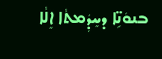ܒܢܘܿܢܹ̈ܐ ܕܚܸܕܲܡܬܵܐ ܐܸܠܵܐ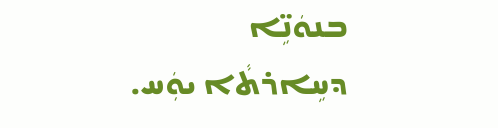ܒܢܘܿܢܹ̈ܐ ܕܚܹܐܪܬܵܐ ܝܘܲܚ.